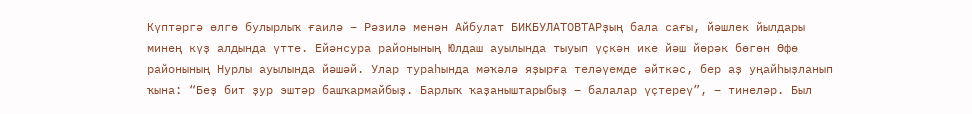Күптәргә өлгө булырлыҡ ғаилә – Рәзилә менән Айбулат БИКБУЛАТОВТАРҙың бала сағы, йәшлек йылдары минең күҙ алдында үтте. Ейәнсура районының Юлдаш ауылында тыуып үҫкән ике йәш йөрәк бөгөн Өфө районының Нурлы ауылында йәшәй. Улар тураһында мәҡәлә яҙырға теләүемде әйткәс, бер аҙ уңайһыҙланып ҡына: “Беҙ бит ҙур эштәр башҡармайбыҙ. Барлыҡ ҡаҙаныштарыбыҙ – балалар үҫтереү”, – тинеләр. Был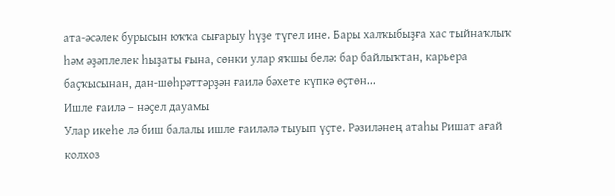ата-әсәлек бурысын юҡҡа сығарыу һүҙе түгел ине. Бары халҡыбыҙға хас тыйнаҡлыҡ һәм әҙәплелек һыҙаты ғына, сөнки улар яҡшы белә: бар байлыҡтан, карьера баҫҡысынан, дан-шөһрәттәрҙән ғаилә бәхете күпкә өҫтөн...
Ишле ғаилә – нәҫел дауамы
Улар икеһе лә биш балалы ишле ғаиләлә тыуып үҫте. Рәзиләнең атаһы Ришат ағай колхоз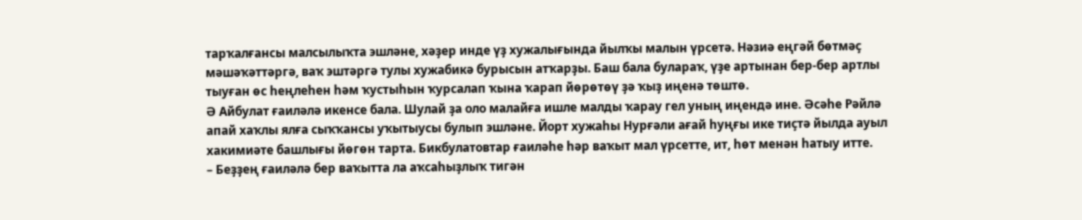тарҡалғансы малсылыҡта эшләне, хәҙер инде үҙ хужалығында йылҡы малын үрсетә. Нәзиә еңгәй бөтмәҫ мәшәҡәттәргә, ваҡ эштәргә тулы хужабикә бурысын атҡарҙы. Баш бала булараҡ, үҙе артынан бер-бер артлы тыуған өс һеңлеһен һәм ҡустыһын ҡурсалап ҡына ҡарап йөрөтөү ҙә ҡыҙ иңенә төштө.
Ә Айбулат ғаиләлә икенсе бала. Шулай ҙа оло малайға ишле малды ҡарау гел уның иңендә ине. Әсәһе Рәйлә апай хаҡлы ялға сыҡҡансы уҡытыусы булып эшләне. Йорт хужаһы Нурғәли ағай һуңғы ике тиҫтә йылда ауыл хакимиәте башлығы йөгөн тарта. Бикбулатовтар ғаиләһе һәр ваҡыт мал үрсетте, ит, һөт менән һатыу итте.
– Беҙҙең ғаиләлә бер ваҡытта ла аҡсаһыҙлыҡ тигән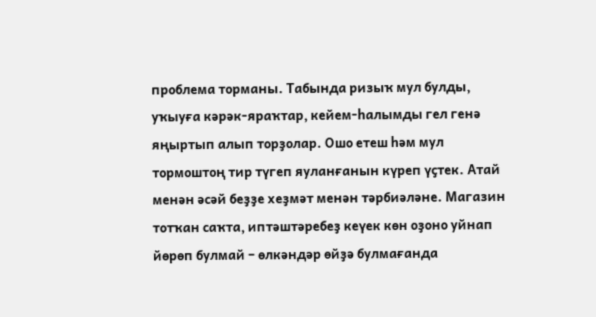проблема торманы. Табында ризыҡ мул булды, уҡыуға кәрәк-яраҡтар, кейем-һалымды гел генә яңыртып алып торҙолар. Ошо етеш һәм мул тормоштоң тир түгеп яуланғанын күреп үҫтек. Атай менән әсәй беҙҙе хеҙмәт менән тәрбиәләне. Магазин тотҡан саҡта, иптәштәребеҙ кеүек көн оҙоно уйнап йөрөп булмай – өлкәндәр өйҙә булмағанда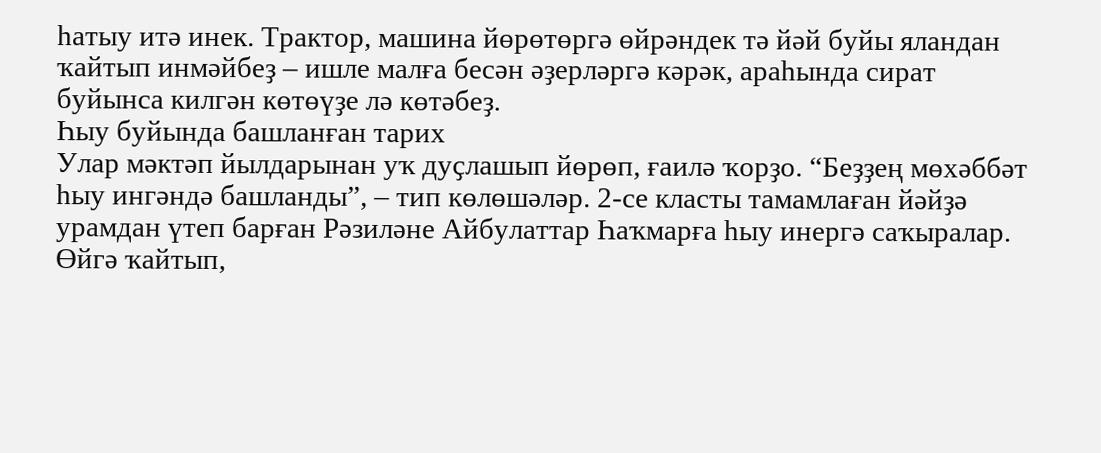һатыу итә инек. Трактор, машина йөрөтөргә өйрәндек тә йәй буйы яландан ҡайтып инмәйбеҙ – ишле малға бесән әҙерләргә кәрәк, араһында сират буйынса килгән көтөүҙе лә көтәбеҙ.
Һыу буйында башланған тарих
Улар мәктәп йылдарынан уҡ дуҫлашып йөрөп, ғаилә ҡорҙо. “Беҙҙең мөхәббәт һыу ингәндә башланды”, – тип көлөшәләр. 2-се класты тамамлаған йәйҙә урамдан үтеп барған Рәзиләне Айбулаттар Һаҡмарға һыу инергә саҡыралар. Өйгә ҡайтып,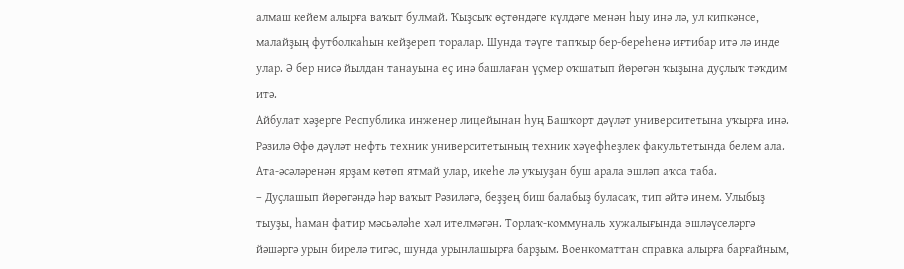алмаш кейем алырға ваҡыт булмай. Ҡыҙсыҡ өҫтөндәге күлдәге менән һыу инә лә, ул кипкәнсе, малайҙың футболкаһын кейҙереп торалар. Шунда тәүге тапҡыр бер-береһенә иғтибар итә лә инде улар. Ә бер нисә йылдан танауына еҫ инә башлаған үҫмер оҡшатып йөрөгән ҡыҙына дуҫлыҡ тәҡдим итә.
Айбулат хәҙерге Республика инженер лицейынан һуң Башҡорт дәүләт университетына уҡырға инә. Рәзилә Өфө дәүләт нефть техник университетының техник хәүефһеҙлек факультетында белем ала. Ата-әсәләренән ярҙам көтөп ятмай улар, икеһе лә уҡыуҙан буш арала эшләп аҡса таба.
– Дуҫлашып йөрөгәндә һәр ваҡыт Рәзиләгә, беҙҙең биш балабыҙ буласаҡ, тип әйтә инем. Улыбыҙ тыуҙы, һаман фатир мәсьәләһе хәл ителмәгән. Торлаҡ-коммуналь хужалығында эшләүселәргә йәшәргә урын бирелә тигәс, шунда урынлашырға барҙым. Военкоматтан справка алырға барғайным,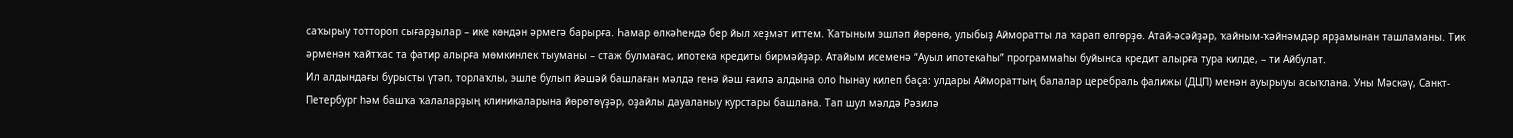саҡырыу тоттороп сығарҙылар – ике көндән әрмегә барырға. Һамар өлкәһендә бер йыл хеҙмәт иттем. Ҡатыным эшләп йөрөнө, улыбыҙ Айморатты ла ҡарап өлгөрҙө. Атай-әсәйҙәр, ҡайным-ҡәйнәмдәр ярҙамынан ташламаны. Тик әрменән ҡайтҡас та фатир алырға мөмкинлек тыуманы – стаж булмағас, ипотека кредиты бирмәйҙәр. Атайым исеменә “Ауыл ипотекаһы” программаһы буйынса кредит алырға тура килде, – ти Айбулат.
Ил алдындағы бурысты үтәп, торлаҡлы, эшле булып йәшәй башлаған мәлдә генә йәш ғаилә алдына оло һынау килеп баҫа: улдары Аймораттың балалар церебраль фалижы (ДЦП) менән ауырыуы асыҡлана. Уны Мәскәү, Санкт-Петербург һәм башҡа ҡалаларҙың клиникаларына йөрөтөүҙәр, оҙайлы дауаланыу курстары башлана. Тап шул мәлдә Рәзилә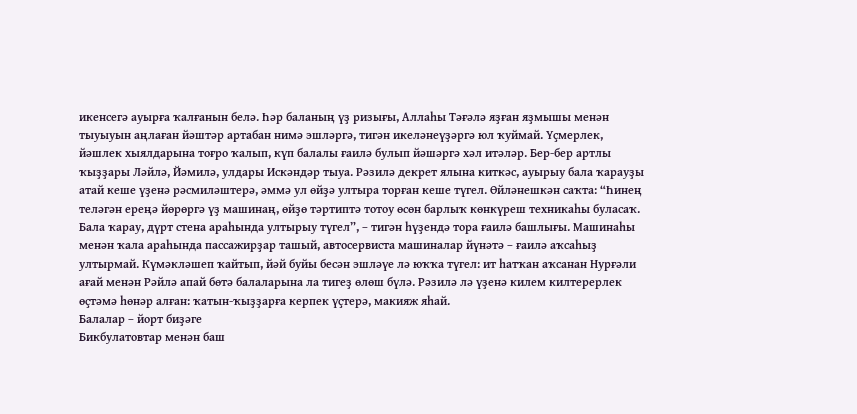икенсегә ауырға ҡалғанын белә. Һәр баланың үҙ ризығы, Аллаһы Тәғәлә яҙған яҙмышы менән тыуыуын аңлаған йәштәр артабан нимә эшләргә, тигән икеләнеүҙәргә юл ҡуймай. Үҫмерлек, йәшлек хыялдарына тоғро ҡалып, күп балалы ғаилә булып йәшәргә хәл итәләр. Бер-бер артлы ҡыҙҙары Ләйлә, Йәмилә, улдары Искәндәр тыуа. Рәзилә декрет ялына киткәс, ауырыу бала ҡарауҙы атай кеше үҙенә рәсмиләштерә, әммә ул өйҙә ултыра торған кеше түгел. Өйләнешкән саҡта: “Һинең теләгән ереңә йөрөргә үҙ машинаң, өйҙө тәртиптә тотоу өсөн барлыҡ көнкүреш техникаһы буласаҡ. Бала ҡарау, дүрт стена араһында ултырыу түгел”, – тигән һүҙендә тора ғаилә башлығы. Машинаһы менән ҡала араһында пассажирҙар ташый, автосервиста машиналар йүнәтә – ғаилә аҡсаһыҙ ултырмай. Күмәкләшеп ҡайтып, йәй буйы бесән эшләүе лә юҡҡа түгел: ит һатҡан аҡсанан Нурғәли ағай менән Рәйлә апай бөтә балаларына ла тигеҙ өлөш бүлә. Рәзилә лә үҙенә килем килтерерлек өҫтәмә һөнәр алған: ҡатын-ҡыҙҙарға керпек үҫтерә, макияж яһай.
Балалар – йорт биҙәге
Бикбулатовтар менән баш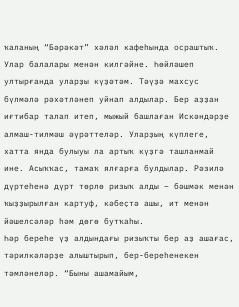ҡаланың “Бәрәкәт” хәләл кафеһында осраштыҡ. Улар балалары менән килгәйне. Һөйләшеп ултырғанда уларҙы күҙәтәм. Тәүҙә махсус бүлмәлә рәхәтләнеп уйнап алдылар. Бер аҙҙан иғтибар талап итеп, мыжый башлаған Искәндәрҙе алмаш-тилмәш әүрәттеләр. Уларҙың күплеге, хатта янда булыуы ла артыҡ күҙгә ташланмай ине. Асыҡҡас, тамаҡ ялғарға булдылар. Рәзилә дүртеһенә дүрт төрлө ризыҡ алды – бәшмәк менән ҡыҙҙырылған картуф, кәбеҫтә ашы, ит менән йәшелсәләр һәм дөгө бутҡаһы.
Һәр береһе үҙ алдындағы ризыҡты бер аҙ ашағас, тәрилкәләрҙе алыштырып, бер-береһенекен тәмләнеләр. “Быны ашамайым,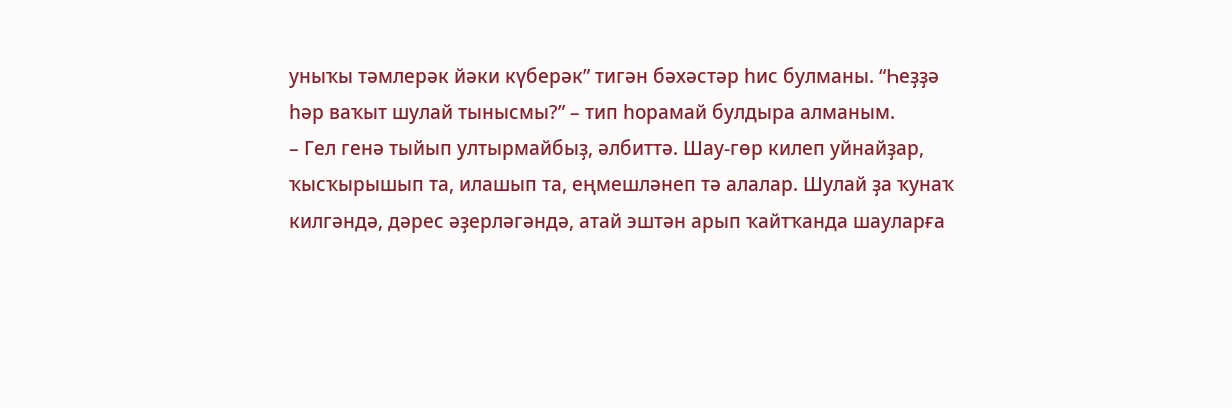уныҡы тәмлерәк йәки күберәк” тигән бәхәстәр һис булманы. “Һеҙҙә һәр ваҡыт шулай тынысмы?” – тип һорамай булдыра алманым.
– Гел генә тыйып ултырмайбыҙ, әлбиттә. Шау-гөр килеп уйнайҙар, ҡысҡырышып та, илашып та, еңмешләнеп тә алалар. Шулай ҙа ҡунаҡ килгәндә, дәрес әҙерләгәндә, атай эштән арып ҡайтҡанда шауларға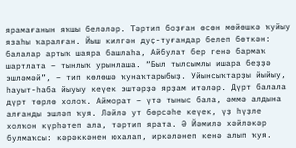ярамағанын яҡшы беләләр. Тәртип боҙған өсөн мөйөшкә ҡуйыу язаһы ҡаралған. Йыш килгән дуҫ-туғандар белеп бөткән: балалар артыҡ шаяра башлаһа, Айбулат бер генә бармаҡ шартлата – тынлыҡ урынлаша. “Был тылсымлы ишара беҙҙә эшләмәй”, – тип көлөшә ҡунаҡтарыбыҙ. Уйынсыҡтарҙы йыйыу, һауыт-һаба йыуыу кеүек эштәрҙә ярҙам итәләр. Дүрт балала дүрт төрлө холоҡ. Айморат – үтә тыныс бала, әммә алдына алғанды эшләп ҡуя. Ләйлә ут бөрсәһе кеүек, үҙ һүҙле холҡон күрһәтеп ала, тәртип ярата. Ә Йәмилә хәйләкәр булмаҡсы: кәрәккәнен юхалап, иркәләнеп кенә алып ҡуя.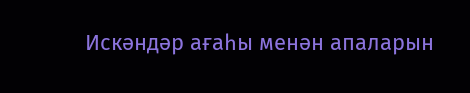Искәндәр ағаһы менән апаларын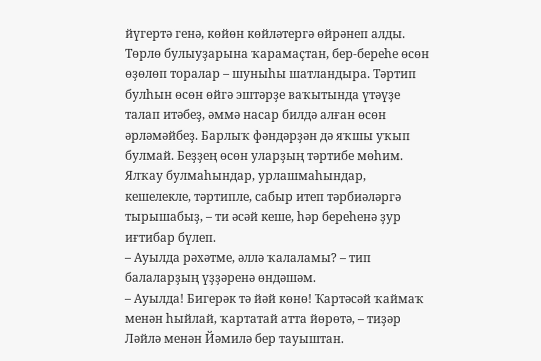йүгертә генә, көйөн көйләтергә өйрәнеп алды. Төрлө булыуҙарына ҡарамаҫтан, бер-береһе өсөн өҙөлөп торалар – шуныһы шатландыра. Тәртип булһын өсөн өйгә эштәрҙе ваҡытында үтәүҙе талап итәбеҙ, әммә насар билдә алған өсөн әрләмәйбеҙ. Барлыҡ фәндәрҙән дә яҡшы уҡып булмай. Беҙҙең өсөн уларҙың тәртибе мөһим. Ялҡау булмаһындар, урлашмаһындар, кешелекле, тәртипле, сабыр итеп тәрбиәләргә тырышабыҙ, – ти әсәй кеше, һәр береһенә ҙур иғтибар бүлеп.
– Ауылда рәхәтме, әллә ҡалаламы? – тип балаларҙың үҙҙәренә өндәшәм.
– Ауылда! Бигерәк тә йәй көнө! Ҡартәсәй ҡаймаҡ менән һыйлай, ҡартатай атта йөрөтә, – тиҙәр Ләйлә менән Йәмилә бер тауыштан.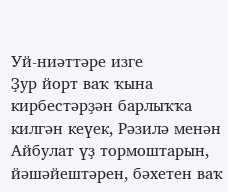Уй-ниәттәре изге
Ҙур йорт ваҡ ҡына кирбестәрҙән барлыҡҡа килгән кеүек, Рәзилә менән Айбулат үҙ тормоштарын, йәшәйештәрен, бәхетен ваҡ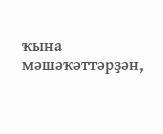ҡына мәшәҡәттәрҙән,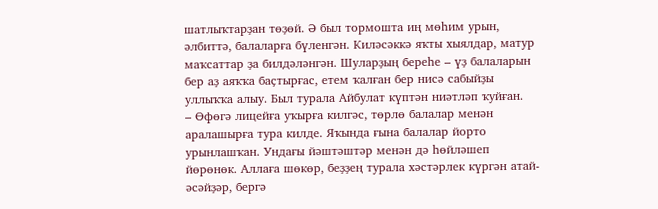шатлыҡтарҙан төҙөй. Ә был тормошта иң мөһим урын, әлбиттә, балаларға бүленгән. Киләсәккә яҡты хыялдар, матур маҡсаттар ҙа билдәләнгән. Шуларҙың береһе – үҙ балаларын бер аҙ аяҡҡа баҫтырғас, етем ҡалған бер нисә сабыйҙы уллыҡҡа алыу. Был турала Айбулат күптән ниәтләп ҡуйған.
– Өфөгә лицейға уҡырға килгәс, төрлө балалар менән аралашырға тура килде. Яҡында ғына балалар йорто урынлашҡан. Ундағы йәштәштәр менән дә һөйләшеп йөрөнөк. Аллаға шөкөр, беҙҙең турала хәстәрлек күргән атай-әсәйҙәр, бергә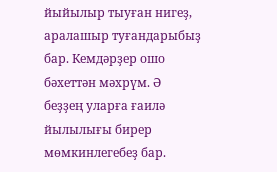йыйылыр тыуған нигеҙ, аралашыр туғандарыбыҙ бар. Кемдәрҙер ошо бәхеттән мәхрүм. Ә беҙҙең уларға ғаилә йылылығы бирер мөмкинлегебеҙ бар.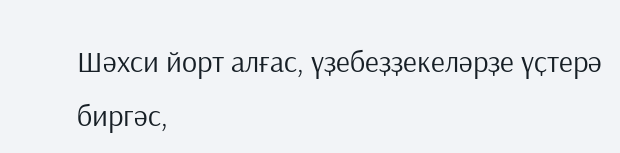Шәхси йорт алғас, үҙебеҙҙекеләрҙе үҫтерә биргәс,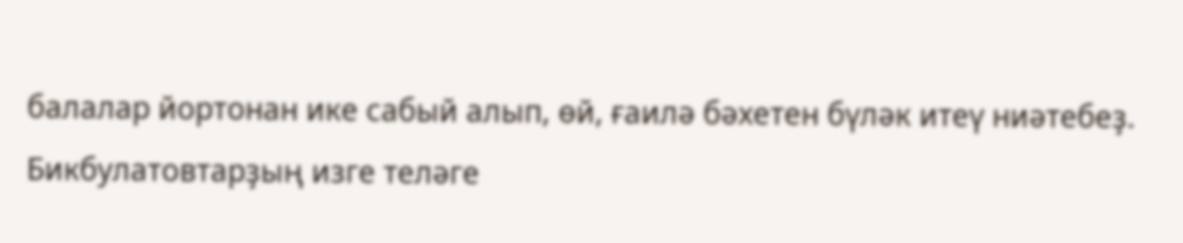балалар йортонан ике сабый алып, өй, ғаилә бәхетен бүләк итеү ниәтебеҙ.
Бикбулатовтарҙың изге теләге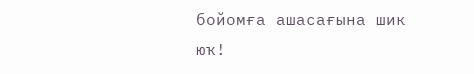бойомға ашасағына шик юҡ!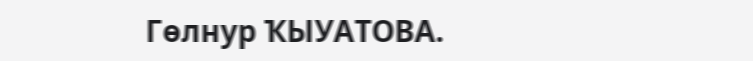Гөлнур ҠЫУАТОВА.